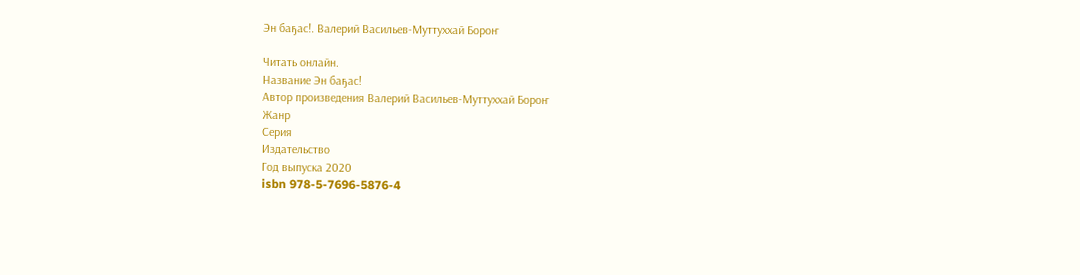Эн баҕас!. Валерий Васильев-Муттуххай Бороҥ

Читать онлайн.
Название Эн баҕас!
Автор произведения Валерий Васильев-Муттуххай Бороҥ
Жанр
Серия
Издательство
Год выпуска 2020
isbn 978-5-7696-5876-4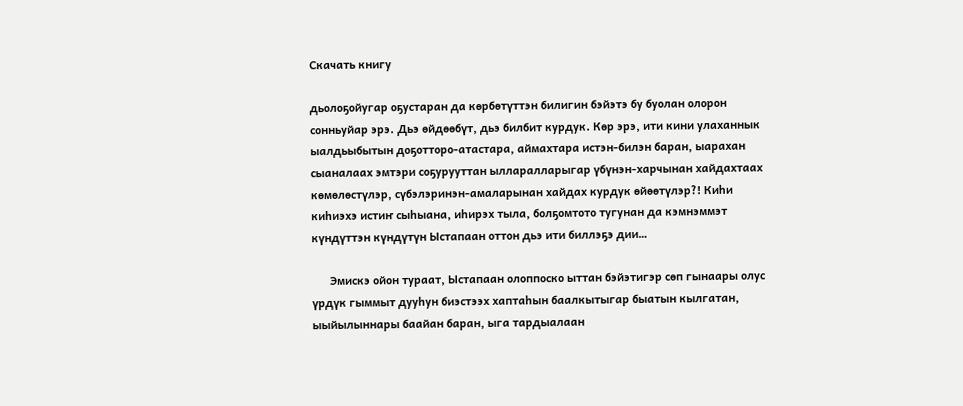Скачать книгу

дьолоҕойугар оҕустаран да көрбөтүттэн билигин бэйэтэ бу буолан олорон сонньуйар эрэ. Дьэ өйдөөбүт, дьэ билбит курдук. Көр эрэ, ити кини улаханнык ыалдьыбытын доҕотторо-атастара, аймахтара истэн-билэн баран, ыарахан сыаналаах эмтэри соҕурууттан ылларалларыгар үбүнэн-харчынан хайдахтаах көмөлөстүлэр, сүбэлэринэн-амаларынан хайдах курдук өйөөтүлэр?! Киһи киһиэхэ истиҥ сыһыана, иһирэх тыла, болҕомтото тугунан да кэмнэммэт күндүттэн күндүтүн Ыстапаан оттон дьэ ити биллэҕэ дии…

      Эмискэ ойон тураат, Ыстапаан олоппоско ыттан бэйэтигэр сөп гынаары олус үрдүк гыммыт дууһун биэстээх хаптаһын баалкытыгар быатын кылгатан, ыыйылыннары баайан баран, ыга тардыалаан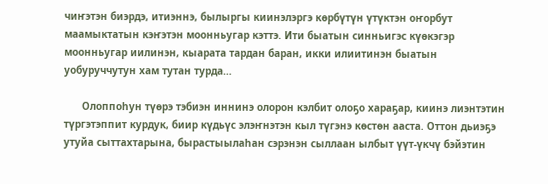чиҥэтэн биэрдэ, итиэннэ, былыргы киинэлэргэ көрбүтүн үтүктэн оҥорбут маамыктатын кэҥэтэн моонньугар кэттэ. Ити быатын синньигэс күөкэгэр моонньугар иилинэн, кыарата тардан баран, икки илиитинэн быатын уобуруччутун хам тутан турда…

      Олоппоһун түөрэ тэбиэн иннинэ олорон кэлбит олоҕо хараҕар, киинэ лиэнтэтин түргэтэппит курдук, биир күдьүс элэҥнэтэн кыл түгэнэ көстөн ааста. Оттон дьиэҕэ утуйа сыттахтарына, бырастыылаһан сэрэнэн сыллаан ылбыт үүт-үкчү бэйэтин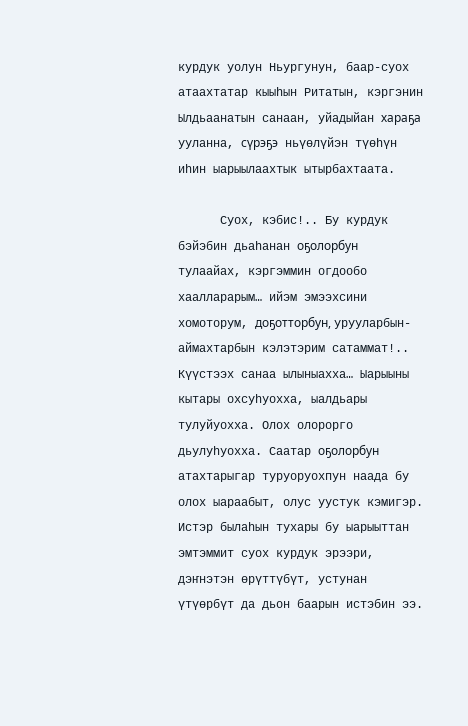курдук уолун Ньургунун, баар-суох атаахтатар кыыһын Ритатын, кэргэнин Ылдьаанатын санаан, уйадыйан хараҕа ууланна, сүрэҕэ ньүөлүйэн түөһүн иһин ыарыылаахтык ытырбахтаата.

      Суох, кэбис!.. Бу курдук бэйэбин дьаһанан оҕолорбун тулаайах, кэргэммин огдообо хаалларарым… ийэм эмээхсини хомоторум, доҕотторбун, урууларбын-аймахтарбын кэлэтэрим сатаммат!.. Күүстээх санаа ылыныахха… Ыарыыны кытары охсуһуохха, ыалдьары тулуйуохха. Олох олорорго дьулуһуохха. Саатар оҕолорбун атахтарыгар туруоруохпун наада бу олох ыараабыт, олус уустук кэмигэр. Истэр былаһын тухары бу ыарыыттан эмтэммит суох курдук эрээри, дэҥнэтэн өрүттүбүт, устунан үтүөрбүт да дьон баарын истэбин ээ.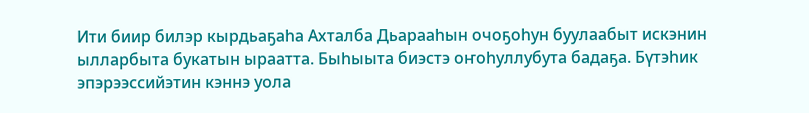Ити биир билэр кырдьаҕаһа Ахталба Дьарааһын очоҕоһун буулаабыт искэнин ылларбыта букатын ыраатта. Быһыыта биэстэ оҥоһуллубута бадаҕа. Бүтэһик эпэрээссийэтин кэннэ уола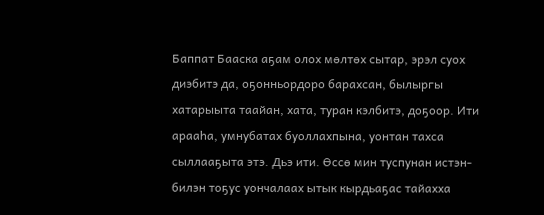Баппат Бааска аҕам олох мөлтөх сытар, эрэл суох диэбитэ да, оҕонньордоро барахсан, былыргы хатарыыта таайан, хата, туран кэлбитэ, доҕоор. Ити арааһа, умнубатах буоллахпына, уонтан тахса сыллааҕыта этэ. Дьэ ити. Өссө мин туспунан истэн-билэн тоҕус уончалаах ытык кырдьаҕас тайахха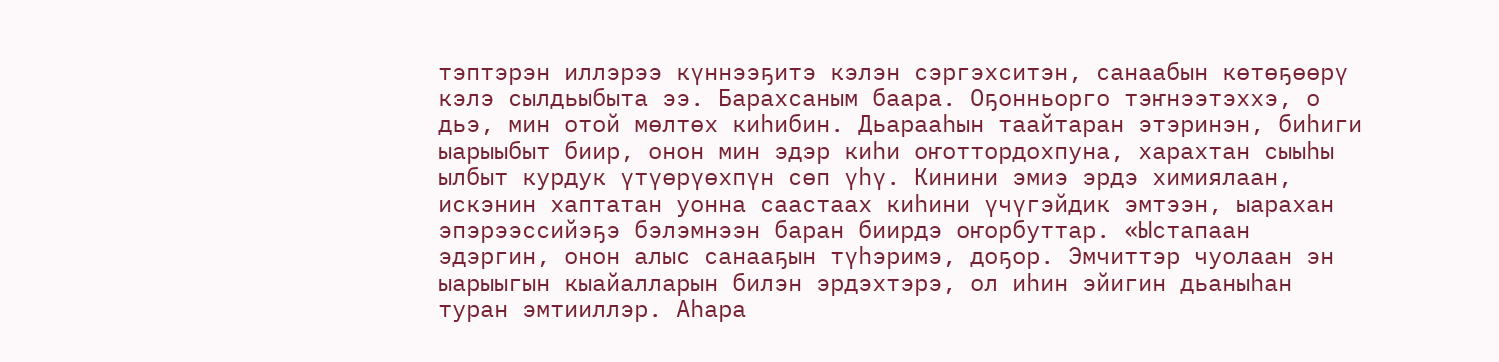тэптэрэн иллэрээ күннээҕитэ кэлэн сэргэхситэн, санаабын көтөҕөөрү кэлэ сылдьыбыта ээ. Барахсаным баара. Оҕонньорго тэҥнээтэххэ, о дьэ, мин отой мөлтөх киһибин. Дьарааһын таайтаран этэринэн, биһиги ыарыыбыт биир, онон мин эдэр киһи оҥоттордохпуна, харахтан сыыһы ылбыт курдук үтүөрүөхпүн сөп үһү. Кинини эмиэ эрдэ химиялаан, искэнин хаптатан уонна саастаах киһини үчүгэйдик эмтээн, ыарахан эпэрээссийэҕэ бэлэмнээн баран биирдэ оҥорбуттар. «Ыстапаан эдэргин, онон алыс санааҕын түһэримэ, доҕор. Эмчиттэр чуолаан эн ыарыыгын кыайалларын билэн эрдэхтэрэ, ол иһин эйигин дьаныһан туран эмтииллэр. Аһара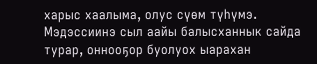харыс хаалыма, олус сүөм түһүмэ. Мэдэссиинэ сыл аайы балысханнык сайда турар, оннооҕор буолуох ыарахан